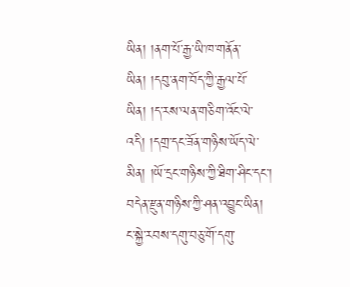ཡིན། །ནག་པོ་རྒྱ་ཡི་ཁ་གནོན་ཡིན། །དབུ་ནག་བོད་ཀྱི་རྒྱལ་པོ་ཡིན། །ད་རས་ལན་གཅིག་འོང་ལེ་འདི། །དགྲ་དང་ཟོན་གཉིས་ཡོད་ལེ་མིན། །ཡོ་དྲང་གཉིས་ཀྱི་ཐིག་ཤིང་དང་། བདེན་རྫུན་གཉིས་ཀྱི་ཤན་འབྱུང་ཡིན། ང་སྐྱེ་རབས་དགུ་བཅུ་གོ་དགུ་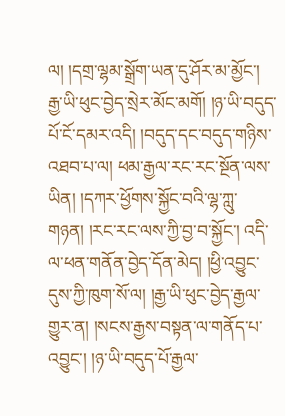ལ། །དགྲ་ལྷམ་སྒྲོག་ཡན་དུ་ཤོར་མ་མྱོང་། རྒྱ་ཡི་ཕུང་བྱེད་སྲེར་མོང་མགོ། །ཉ་ཡི་བདུད་པོ་ངོ་དམར་འདི། །བདུད་དང་བདུད་གཉིས་འཐབ་པ་ལ། ཕམ་རྒྱལ་རང་རང་སྔོན་ལས་ཡིན། །དཀར་ཕྱོགས་སྐྱོང་བའི་ལྷ་ཀླུ་གཉན། །རང་རང་ལས་ཀྱི་བྱ་བ་སྐྱོང་། འདི་ལ་ཕན་གནོན་བྱེད་དོན་མེད། །ཕྱི་འབྱུང་དུས་ཀྱི་ཁུག་སོ་ལ། །རྒྱ་ཡི་ཕུང་བྱེད་རྒྱལ་གྱུར་ན། །སངས་རྒྱས་བསྟན་ལ་གནོད་པ་འབྱུང་། །ཉ་ཡི་བདུད་པོ་རྒྱལ་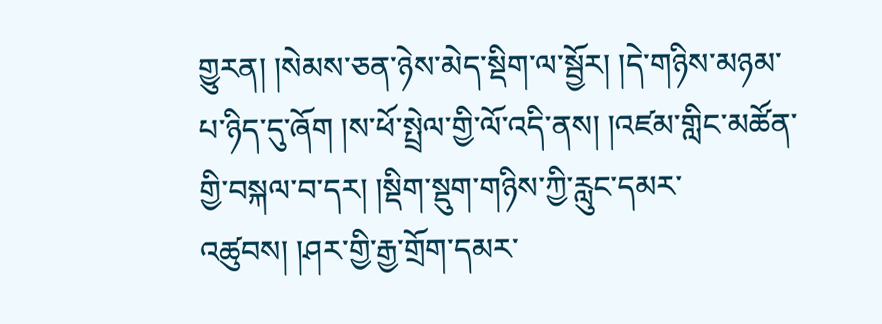གྱུརན། །སེམས་ཅན་ཉེས་མེད་སྡིག་ལ་སྦྱོར། །དེ་གཉིས་མཉམ་པ་ཉིད་དུ་ཞོག །ས་ཕོ་སྤྲེལ་གྱི་ལོ་འདི་ནས། །འཛམ་གླིང་མཚོན་གྱི་བསྐལ་བ་དར། །སྡིག་སྡུག་གཉིས་ཀྱི་རླུང་དམར་འཚུབས། །ཤར་གྱི་རྒྱ་གྲོག་དམར་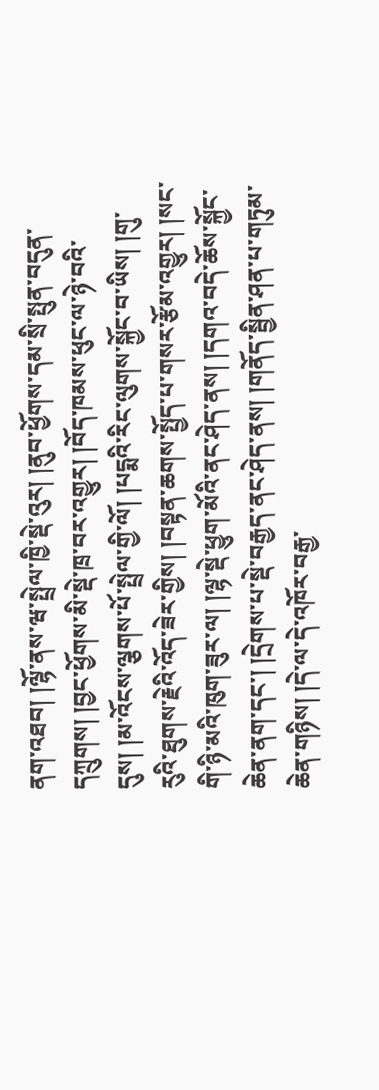ནག་འཐབ། །ལྷོ་ནས་ཝ་སྤྲེལ་ཁྱི་སྡེ་འུར། །ནུབ་ཕྱོགས་དམ་སྲི་སྤུན་བདུན་དཀྲུགས། །བྱང་ཕྱོགས་མི་སྡེ་ཁྲ་བར་འགྱུར། །བོད་ཁམས་ཕུང་ལ་ཉེ་བའི་དུས། །མ་འོངས་ལྕགས་པོ་སྤྲེལ་གྱི་ལོ། །པདྨའི་རིང་ལུགས་སྐྱོང་བ་ཡིས། །གུ་རུའི་ཐུགས་རྗེའི་འོད་ཟེར་གྱིས། །བསྟན་ཆགས་སྤྱོད་པ་གསར་རྩོམ་འགྱུར། །སང་གི་ཉི་མའི་ཁུག་ཟུར་ལ། །ལྷ་སྡེ་ཕྱུག་མོའི་ནང་ཤེད་ནས། །དགའ་བདེ་ཆོས་སྐྱོང་ཆེན་ནག་དང་། །དྲེགས་པ་སྡེ་བརྒྱད་ནང་ཤེད་ནས། །གནོད་སྦྱིན་ཤན་པ་གཏུམ་ཆེན་གཉིས། །དེ་ལ་དེ་འཁོར་བརྒྱ་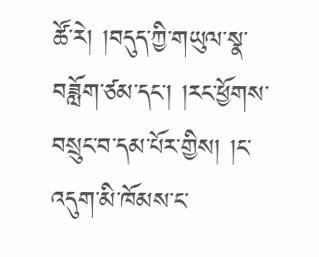ཚོ་རེ། །བདུད་ཀྱི་གཡུལ་སྣ་བཟློག་ཙམ་དང་། །རང་ཕྱོགས་བསྲུང་བ་དམ་པོར་གྱིས། །ང་འདུག་མི་ཁོམས་ང་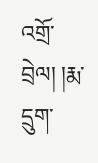འགྲོ་བྲེལ། །རྨ་དྲུག་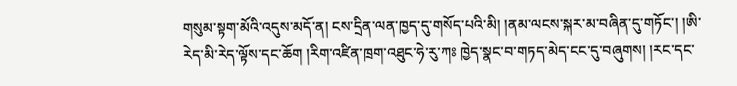གསུམ་སྟག་མོའི་འདུས་མདོ་ན། ངས་དྲིན་ལན་ཁྱད་དུ་གསོད་པའི་མི། །ནམ་ལངས་སྐར་མ་བཞིན་དུ་གཏོང་། །ཨི་རེད་མི་རེད་ལྟོས་དང་ཆོག །རིག་འཛིན་ཁྲག་འཐུང་ཧེ་རུ་ཀཿ ཁྱེད་སྣང་བ་གཏད་མེད་ངང་དུ་བཞུགས། །རང་དང་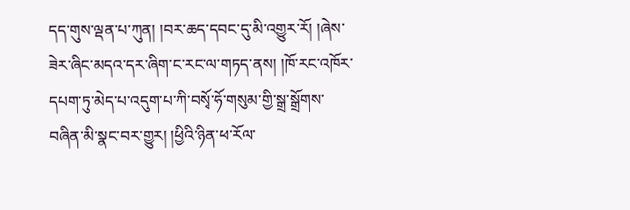དད་གུས་ལྡན་པ་ཀུན། །བར་ཆད་དབང་དུ་མི་འགྱུར་རོ། །ཞེས་ཟེར་ཞིང་མདའ་དར་ཞིག་ང་རང་ལ་གཏད་ནས། །ཁོ་རང་འཁོར་དཔག་ཏུ་མེད་པ་འདུག་པ་ཀི་བསྭོ་ཧོ་གསུམ་གྱི་སྒྲ་སྒྲོགས་བཞིན་མི་སྣང་བར་གྱུར། །ཕྱིའི་ཉིན་ཕ་རོལ་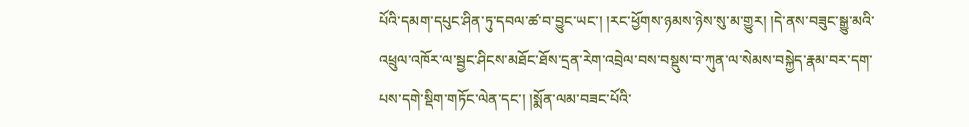པོའི་དམག་དཔུང་ཤིན་ཏུ་དབལ་ཚ་བ་བྱུང་ཡང་། །རང་ཕྱོགས་ཉམས་ཉེས་སུ་མ་གྱུར། །དེ་ནས་བཟུང་སྒྱུ་མའི་འཕྲུལ་འཁོར་ལ་སྦྱང་ཤིངས་མཐོང་ཐོས་དྲན་རེག་འབྲེལ་བས་བསྡུས་བ་ཀུན་ལ་སེམས་བསྐྱེད་རྣམ་བར་དག་པས་དགེ་སྡིག་གཏོང་ལེན་དང་། །སྨོན་ལམ་བཟང་པོའི་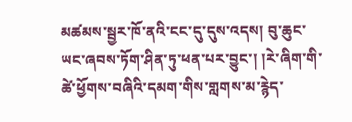མཚམས་སྦྱར་ཁོ་ནའི་ངང་དུ་དུས་འདས། བུ་ཆུང་ཡང་ཞབས་ཏོག་ཤིན་ཏུ་ཕན་པར་བྱུང་། །རེ་ཞིག་གི་ཚེ་ཕྱོགས་བཞིའི་དམག་གིས་གླགས་མ་རྙེད་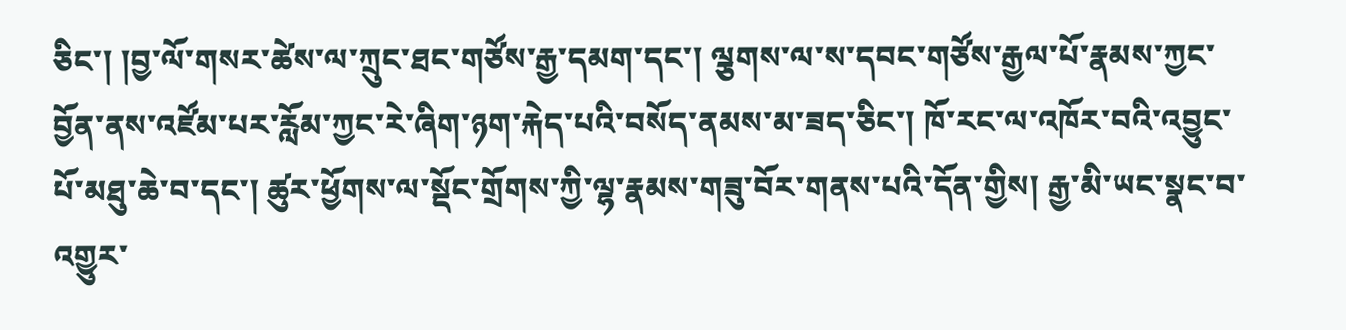ཅིང་། །བྱ་ལོ་གསར་ཚེས་ལ་ཀྲུང་ཐང་གཙོས་རྒྱ་དམག་དང་། ལྕགས་ལ་ས་དབང་གཙོས་རྒྱལ་པོ་རྣམས་ཀྱང་བྱོན་ནས་འཛོམ་པར་རློམ་ཀྱང་རེ་ཞིག་ཉག་རྐེད་པའི་བསོད་ནམས་མ་ཟད་ཅིང་། ཁོ་རང་ལ་འཁོར་བའི་འབྱུང་པོ་མཐུ་ཆེ་བ་དང་། ཚུར་ཕྱོགས་ལ་སྡོང་གྲོགས་ཀྱི་ལྷ་རྣམས་གཟུ་བོར་གནས་པའི་དོན་གྱིས། རྒྱ་མི་ཡང་སྣང་བ་འགྱུར་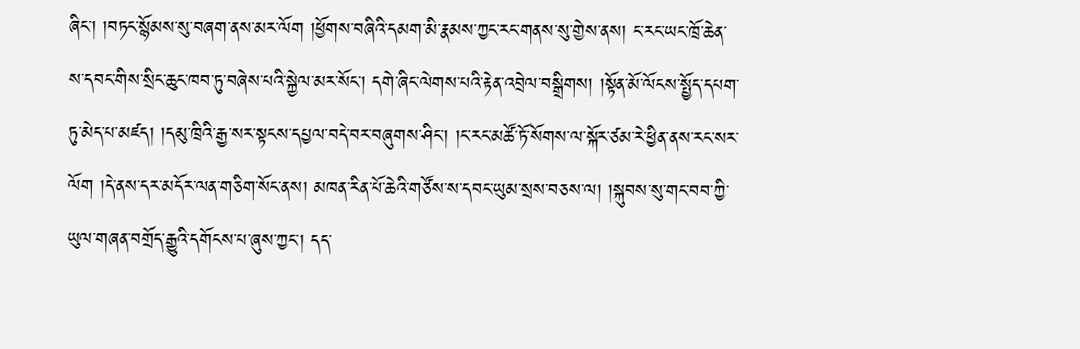ཞིང་། །བཏང་སྙོམས་སུ་བཞག་ནས་མར་ལོག །ཕྱོགས་བཞིའི་དམག་མི་རྣམས་ཀྱང་རང་གནས་སུ་གྱེས་ནས། ང་རང་ཡང་ཁྲོ་ཆེན་ས་དབང་གིས་སྲིང་ཆུང་ཁབ་ཏུ་བཞེས་པའི་སྐྱེལ་མར་སོང་། དགེ་ཞིང་ལེགས་པའི་རྟེན་འབྲེལ་བསྒྲིགས། །སྟོན་མོ་ལོངས་སྤྱོད་དཔག་ཏུ་མེད་པ་མཛད། །དམུ་ཁྲིའི་རྒྱ་སར་སྟངས་དཔྱལ་བདེ་བར་བཞུགས་ཤིང་། །ང་རང་མཚོ་ཏོ་སོགས་ལ་སྐོར་ཙམ་རེ་ཕྱིན་ནས་རང་སར་ལོག །དེ་ནས་དར་མདོར་ལན་གཅིག་སོང་ནས། མཁན་རིན་པོ་ཆེའི་གཙོས་ས་དབང་ཡུམ་སྲས་བཅས་ལ། །སྐུབས་སུ་གང་བབ་ཀྱི་ཡུལ་གཞན་བགྲོད་རྒྱུའི་དགོངས་པ་ཞུས་ཀྱང་། དད་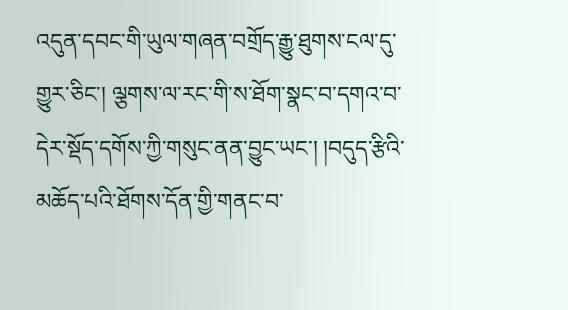འདུན་དབང་གི་ཡུལ་གཞན་བགྲོད་རྒྱུ་ཐུགས་ངལ་དུ་གྱུར་ཅིང་། ལྕགས་ལ་རང་གི་ས་ཐོག་སྣང་བ་དགའ་བ་དེར་སྡོད་དགོས་ཀྱི་གསུང་ནན་བྱུང་ཡང་། །བདུད་རྩིའི་མཆོད་པའི་ཐོགས་དོན་གྱི་གནང་བ་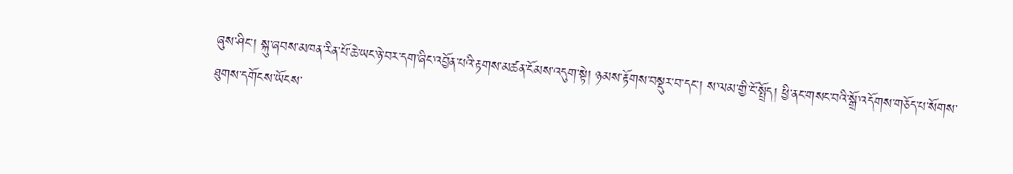ཞུས་ཤིང་། སྐུ་ཞབས་མཁན་རིན་པོ་ཆེ་ཡང་ཉེ་བར་དག་ཞིང་འབྱོན་པའི་རྟགས་མཚན་ངོམས་འདུག་སྟེ། ཉམས་རྟོགས་བསྡུར་བ་དང་། ས་ལམ་གྱི་ངོ་སྤྲོད། ཕྱི་ནང་གསང་བའི་སྒྲོ་འདོགས་གཅོད་པ་སོགས་ཐུགས་དགོངས་ཡོངས་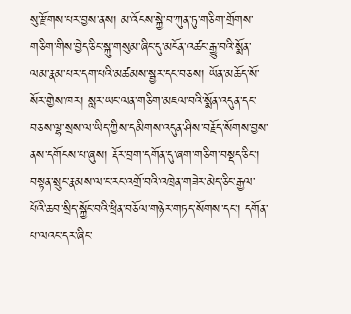སུ་རྫོགས་པར་བྱས་ནས། མ་འོངས་སྐྱེ་བ་ཀུན་ཏུ་གཅིག་གྲོགས་གཅིག་གིས་བྱེད་ཅིང་སྐུ་གསུམ་ཞིང་དུ་མངོན་འཚང་རྒྱུ་བའི་སྨོན་ལམ་རྣམ་པར་དག་པའི་མཚམས་སྦྱར་དང་བཅས། ཡོན་མཆོད་སོ་སོར་གྱེས་ཁར། སླར་ཡང་ལན་གཅིག་མཇལ་བའི་སྨོན་འདུན་དང་བཅས་ལྷ་སྲས་ལ་ཡིད་ཀྱིས་དམིགས་འདུན་ཤིས་བརྗོད་སོགས་བྱས་ནས་དགོངས་པ་ཞུས། རྡོར་བྲག་དགོན་དུ་ཞག་གཅིག་བསྡད་ཅིང་། བསྟན་སྲུང་རྣམས་ལ་ང་རང་འགྲོ་བའི་འཁྲེན་གཟེར་མེད་ཅིང་རྒྱལ་པོའི་ཆབ་སྲིད་སྐྱོང་བའི་ཕྲིན་བཅོལ་གཉེར་གཏད་སོགས་དང་། དགོན་པ་ལའང་དར་ཞིང་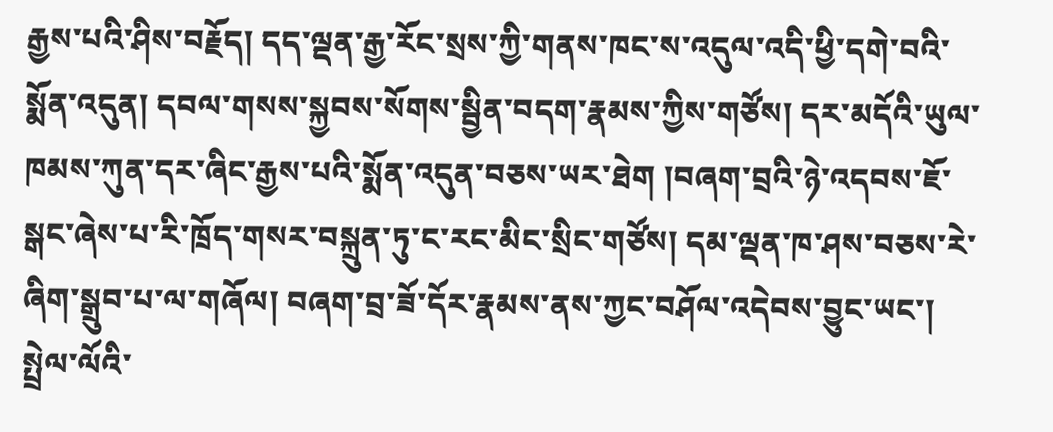རྒྱས་པའི་ཤིས་བརྗོད། དད་ལྡན་རྒྱ་རོང་སྲས་ཀྱི་གནས་ཁང་ས་འདུལ་འདི་ཕྱི་དགེ་བའི་སྨོན་འདུན། དབལ་གསས་སྐྱབས་སོགས་སྦྱིན་བདག་རྣམས་ཀྱིས་གཙོས། དར་མདོའི་ཡུལ་ཁམས་ཀུན་དར་ཞིང་རྒྱས་པའི་སྨོན་འདུན་བཅས་ཡར་ཐེག །བཞག་བྲའི་ཉེ་འདབས་ཇོ་སྒང་ཞེས་པ་རི་ཁྲོད་གསར་བསྐྲུན་ཏུ་ང་རང་མིང་སྲིང་གཙོས། དམ་ལྡན་ཁ་ཤས་བཅས་རེ་ཞིག་སྒྲུབ་པ་ལ་གཞོལ། བཞག་བྲ་ཟོ་དོར་རྣམས་ནས་ཀྱང་བཤོལ་འདེབས་བྱུང་ཡང་། སྤྲེལ་ལོའི་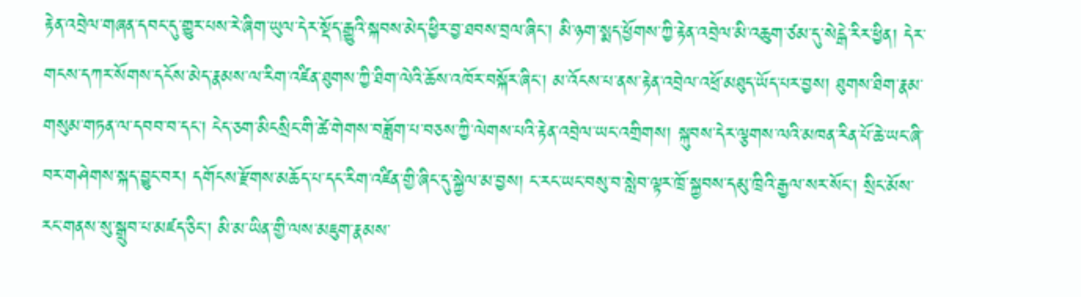རྟེན་འབྲེལ་གཞན་དབང་དུ་གྱུར་པས་རེ་ཞིག་ཡུལ་དེར་སྡོད་རྒྱུའི་སྐབས་མེད་ཕྱིར་བྱ་ཐབས་བྲལ་ཞིང་། མི་ཉག་སྨད་ཕྱོགས་ཀྱི་རྟེན་འབྲེལ་མི་འཆུག་ཙམ་དུ་སེངྒེ་རིར་ཕྱིན། དེར་གངས་དཀར་སོགས་དངོས་མེད་རྣམས་ལ་རིག་འཛིན་ཐུགས་ཀྱི་ཐིག་ལེའི་ཆོས་འཁོར་བསྐོར་ཞིང་། མ་འོངས་པ་ནས་རྟེན་འབྲེལ་འཕྲོ་མཐུད་ཡོད་པར་བྱས། ཐུགས་ཐིག་རྣམ་གསུམ་གཏན་ལ་དབབ་བ་དང་། ངེད་ཅག་མིངསྲིང་གི་ཚེ་གེགས་བཟློག་པ་བཅས་ཀྱི་ལེགས་པའི་རྟེན་འབྲེལ་ཡང་འགྲིགས། སྐུབས་དེར་ལྕགས་ལའི་མཁན་རིན་པོ་ཆེ་ཡང་ཞི་བར་གཤེགས་སྐད་བྱུང་བར། དགོངས་རྫོགས་མཆོད་པ་དང་རིག་འཛིན་གྱི་ཞིང་དུ་སྐྱེལ་མ་བྱས། ང་རང་ཡང་བསུ་བ་སླེབ་ལྟར་ཁྲོ་སྐྱབས་དམུ་ཁྲིའི་རྒྱལ་སར་སོང་། སྲིང་མོས་རང་གནས་སུ་སྒྲུབ་པ་མཛད་ཅིང་། མི་མ་ཡིན་གྱི་ལས་མཇུག་རྣམས་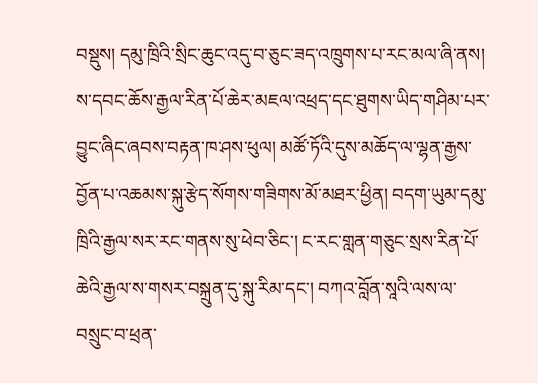བསྡུས། དམུ་ཁྲིའི་སྲིང་ཆུང་འདུ་བ་ཅུང་ཟད་འཁྲུགས་པ་རང་མལ་ཞི་ནས། ས་དབང་ཆོས་རྒྱལ་རིན་པོ་ཆེར་མཇལ་འཕྲད་དང་ཐུགས་ཡིད་གཤིམ་པར་བྱུང་ཞིང་ཞབས་བརྟན་ཁ་ཤས་ཕུལ། མཚོ་ཏོའི་དུས་མཆོད་ལ་ལྷན་རྒྱས་བྱོན་པ་འཆམས་སྐུ་རྩེད་སོགས་གཟིགས་མོ་མཐར་ཕྱིན། བདག་ཡུམ་དམུ་ཁྲིའི་རྒྱལ་སར་རང་གནས་སུ་ཕེབ་ཅིང་། ང་རང་གླན་གཅུང་སྲས་རིན་པོ་ཆེའི་རྒྱལ་ས་གསར་བསྐྲུན་དུ་སྐུ་རིམ་དང་། བཀའ་བློན་སཱའི་ལས་ལ་བསྲུང་བ་ཕྲན་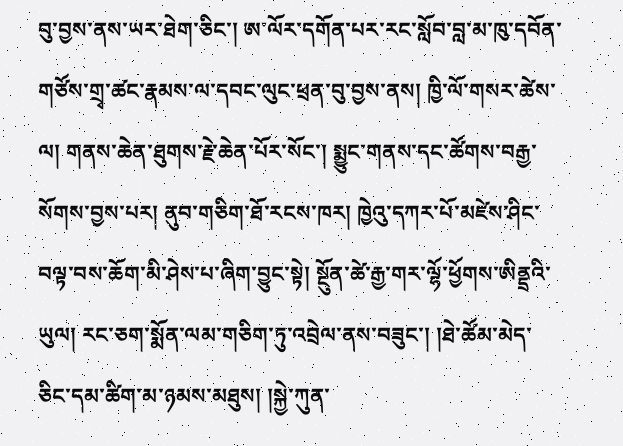བུ་བྱས་ནས་ཡར་ཐེག་ཅིང་། ཨ་ལོར་དགོན་པར་རང་སློབ་བླ་མ་ཁུ་དབོན་གཙོས་གྲྭ་ཚང་རྣམས་ལ་དབང་ལུང་ཕྲན་བུ་བྱས་ནས། ཁྱི་ལོ་གསར་ཚེས་ལ། གནས་ཆེན་ཐུགས་རྗེ་ཆེན་པོར་སོང་། སྨྱུང་གནས་དང་ཚོགས་བརྒྱ་སོགས་བྱས་པར། ནུབ་གཅིག་ཐོ་རངས་ཁར། ཁྱེའུ་དཀར་པོ་མཛེས་ཤིང་བལྟ་བས་ཆོག་མི་ཤེས་པ་ཞིག་བྱུང་སྟེ། སྔོུན་ཚེ་རྒྱ་གར་ལྷོ་ཕྱོགས་ཨིནྡྲའི་ཡུལ། རང་ཅག་སྨོན་ལམ་གཅིག་ཏུ་འབྲེལ་ནས་བཟུང་། །ཐེ་ཚོམ་མེད་ཅིང་དམ་ཚིག་མ་ཉམས་མཐུས། །སྐྱེ་ཀུན་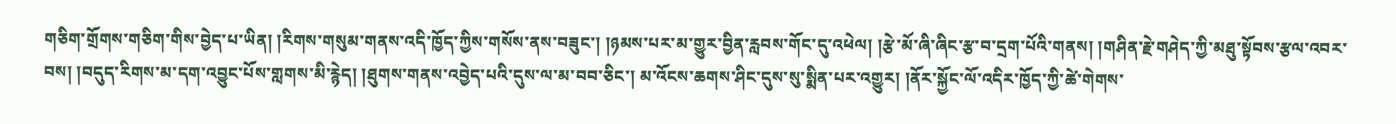གཅིག་གྲོགས་གཅིག་གིས་བྱེད་པ་ཡིན། །རིགས་གསུམ་གནས་འདི་ཁྱོད་ཀྱིས་གསོས་ནས་བཟུང་། །ཉམས་པར་མ་གྱུར་བྱིན་རླབས་གོང་དུ་འཕེལ། །རྩེ་མོ་ཞི་ཞིང་རྩ་བ་དྲག་པོའི་གནས། །གཤིན་རྗེ་གཤེད་ཀྱི་མཐུ་སྟོབས་རྩལ་འབར་བས། །བདུད་རིགས་མ་དག་འབྱུང་པོས་གླགས་མི་རྙེད། །ཐུགས་གནས་འབྱེད་པའི་དུས་ལ་མ་བབ་ཅིང་། མ་འོངས་ཆགས་ཤིང་དུས་སུ་སྨིན་པར་འགྱུར། །ནོར་སྐྱོང་ལོ་འདིར་ཁྱོད་ཀྱི་ཚེ་གེགས་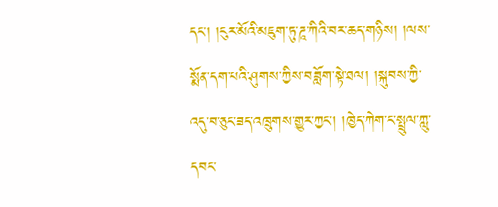དང་། །ངུར་མོའི་མཇུག་ཏུ་ཌཱ་ཀིའི་བར་ཆད་གཉིས། །ལས་སྨོན་དག་པའི་ཤུགས་ཀྱིས་བཟློག་སྟེ་ཐལ། །སྐུབས་ཀྱི་འདུ་བ་ཅུང་ཟད་འཁྲུགས་གྱུར་ཀྱང་། །ཁྱེད་ཀེག་ང་སྤྲུལ་ཀླུ་དབང་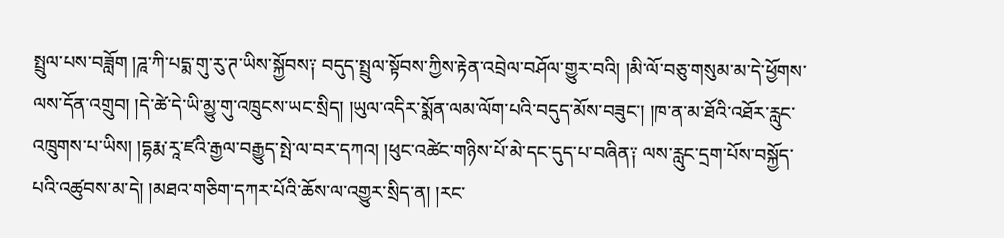སྤྲུལ་པས་བཟློག །ཌཱ་ཀི་པདྨ་གུ་རུ་ཊ་ཡིས་སྐྱོབས༑ བདུད་སྤྲུལ་སྟོབས་ཀྱིས་རྟེན་འབྲེལ་བཤོལ་གྱུར་བའི། །མི་ལོ་བཅུ་གསུམ་མ་དེ་ཕྱོགས་ལས་དོན་འགྲུབ། །དེ་ཚེ་དེ་ཡི་མྱུ་གུ་འཁྲུངས་ཡང་སྲིད། །ཡུལ་འདིར་སྨོན་ལམ་ལོག་པའི་བདུད་མོས་བཟུང་། །ཁ་ན་མ་ཐོའི་འཐོར་རླུང་འཁྲུགས་པ་ཡིས། །དྷརྨ་རཱ་ཛའི་རྒྱལ་བརྒྱུད་སྤེ་ལ་བར་དཀའ། །ཕུང་འཚེང་གཉིས་པོ་མེ་དང་དུད་པ་བཞིན༑ ལས་རླུང་དྲག་པོས་བསྐྱོད་པའི་འཚུབས་མ་དེ། །མཐའ་གཅིག་དཀར་པོའི་ཆོས་ལ་འགྱུར་སྲིད་ན། །རང་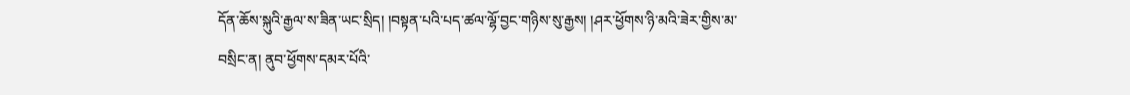དོན་ཆོས་སྐུའི་རྒྱལ་ས་ཟིན་ཡང་སྲིད། །བསྟན་པའི་པད་ཚལ་ལྷོ་བྱང་གཉིས་སུ་རྒྱས། །ཤར་ཕྱོགས་ཉི་མའི་ཟེར་གྱིས་མ་བསྲིང་ན། ནུབ་ཕྱོགས་དམར་པོའི་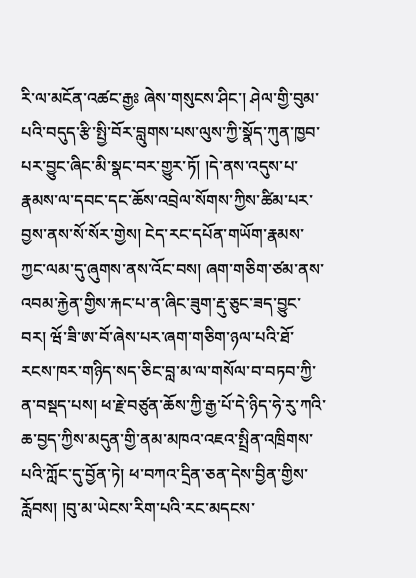རི་ལ་མངོན་འཚང་རྒྱཿ ཞེས་གསུངས་ཤིང་། ཤེལ་གྱི་བུམ་པའི་བདུད་རྩི་སྤྱི་བོར་བླུགས་པས་ལུས་ཀྱི་སྣོད་ཀུན་ཁྱབ་པར་བྱུང་ཞིང་མི་སྣང་བར་གྱུར་ཏོ། །དེ་ནས་འདུས་པ་རྣམས་ལ་དབང་དང་ཆོས་འབྲེལ་སོགས་ཀྱིས་ཚིམ་པར་བྱས་ནས་སོ་སོར་གྱེས། ངེད་རང་དཔོན་གཡོག་རྣམས་ཀྱང་ལམ་དུ་ཞུགས་ནས་འོང་བས། ཞག་གཅིག་ཙམ་ནས་འབམ་རྐྱེན་གྱིས་རྐང་པ་ན་ཞིང་ཟུག་རྡུ་ཅུང་ཟད་བྱུང་བར། ཝོ་ཟི་ཨ་བོ་ཞེས་པར་ཞག་གཅིག་ཉལ་པའི་ཐོ་རངས་ཁར་གཉིད་སད་ཅིང་བླ་མ་ལ་གསོལ་བ་བཏབ་ཀྱི་ན་བསྡད་པས། ཕ་རྗེ་བཙུན་ཆོས་ཀྱི་རྒྱ་པོ་དེ་ཉིད་ཧེ་རུ་ཀའི་ཆ་བྱད་ཀྱིས་མདུན་གྱི་ནམ་མཁའ་འཇའ་སྤྲིན་འཁྲིགས་པའི་ཀློང་དུ་བྱོན་ཏེ། ཕ་བཀའ་དྲིན་ཅན་དེས་བྱིན་གྱིས་རློབས། །བུ་མ་ཡེངས་རིག་པའི་རང་མདངས་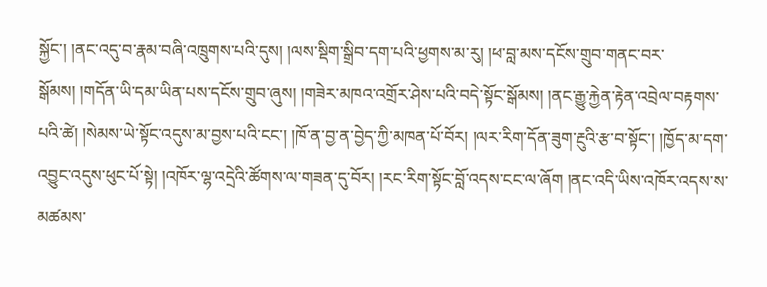སྐྱོང་། །ནང་འདུ་བ་རྣམ་བཞི་འཁྲུགས་པའི་དུས། །ལས་སྡིག་སྒྲིབ་དག་པའི་ཕྱགས་མ་རུ། །ཕ་བླ་མས་དངོས་གྲུབ་གནང་བར་སྒོམས། །གདོན་ཡི་དམ་ཡིན་པས་དངོས་གྲུབ་ཞུས། །གཟེར་མཁའ་འགྲོར་ཤེས་པའི་བདེ་སྟོང་སྒོམས། །ནང་རྒྱུ་རྐྱེན་རྟེན་འབྲེལ་བརྟགས་པའི་ཚེ། །སེམས་ཡེ་སྟོང་འདུས་མ་བྱས་པའི་ངང་། །ཁོ་ན་བྱ་ན་བྱེད་ཀྱི་མཁན་པོ་བོར། །ལར་རིག་དོན་ཟུག་རྔུའི་རྩ་བ་སྟོང་། །ཁྱོད་མ་དག་འབྱུང་འདུས་ཕུང་པོ་སྟེ། །འཁོར་ལྷ་འདྲེའི་ཚོགས་ལ་གཟན་དུ་བོར། །རང་རིག་སྟོང་བློ་འདས་ངང་ལ་ཞོག །ནང་འདི་ཡིས་འཁོར་འདས་ས་མཚམས་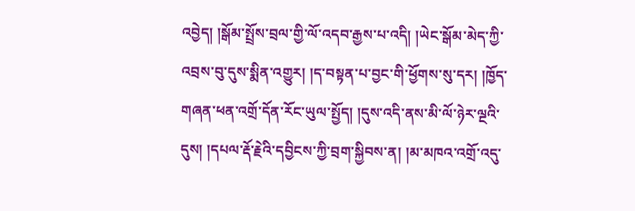འབྱེད། །སྒོམ་སྤྲོས་བྲལ་གྱི་ལོ་འདབ་རྒྱས་པ་འདི། །ཡེང་སྒོམ་མེད་ཀྱི་འབྲས་བུ་དུས་སྨིན་འགྱུར། །ད་བསྟན་པ་བྱང་གི་ཕྱོགས་སུ་དར། །ཁྱོད་གཞན་ཕན་འགྲོ་དོན་རོང་ཡུལ་སྤྱོད། །དུས་འདི་ནས་མི་ལོ་ཉེར་ལྔའི་དུས། །དཔལ་རྡོ་རྗེའི་དབྱིངས་ཀྱི་བྲག་སྐྱིབས་ན། །མ་མཁའ་འགྲོ་འདུ་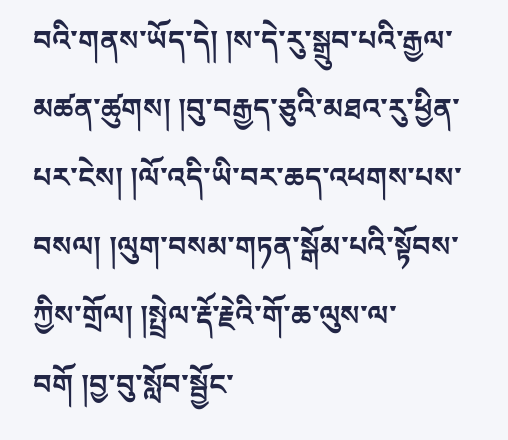བའི་གནས་ཡོད་དེ། །ས་དེ་རུ་སྒྲུབ་པའི་རྒྱལ་མཚན་ཚུགས། །བུ་བརྒྱད་ཅུའི་མཐའ་རུ་ཕྱིན་པར་ངེས། །ལོ་འདི་ཡི་བར་ཆད་འཕགས་པས་བསལ། །ལུག་བསམ་གཏན་སྒོམ་པའི་སྟོབས་ཀྱིས་གྲོལ། །སྤྲེལ་རྡོ་རྗེའི་གོ་ཆ་ལུས་ལ་བགོ །བྱ་བུ་སློབ་སྦྱོང་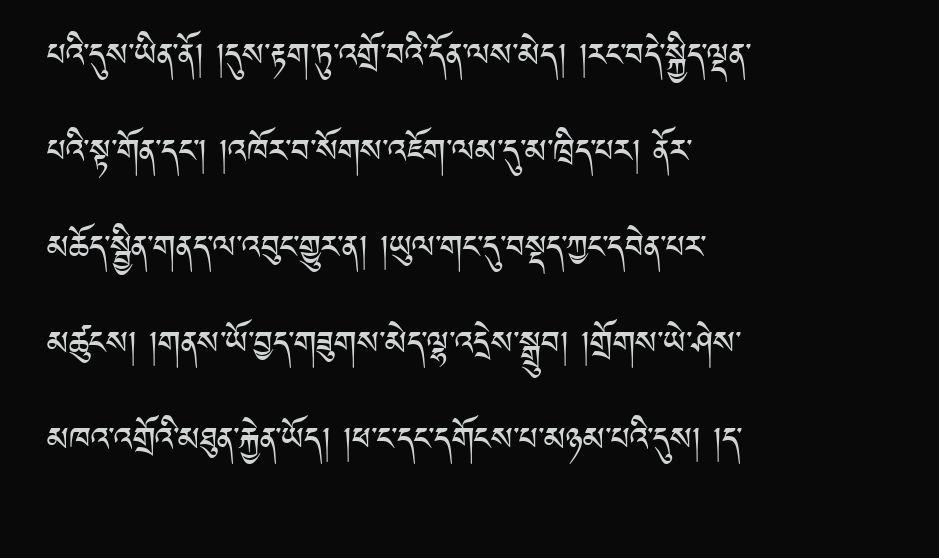པའི་དུས་ཡིན་ནོ། །དུས་རྟག་ཏུ་འགྲོ་བའི་དོན་ལས་མེད། །རང་བདེ་སྐྱིད་ལྡན་པའི་སྟ་གོན་དང་། །འཁོར་བ་སོགས་འཇོག་ལམ་དུ་མ་ཁྲིད་པར། ནོར་མཆོད་སྦྱིན་གནད་ལ་འབུང་གྱུར་ན། །ཡུལ་གང་དུ་བསྡད་ཀྱང་དབེན་པར་མཚུངས། །གནས་ཡོ་བྱད་གཟུགས་མེད་ལྷ་འདྲེས་སྒྲུབ། །གྲོགས་ཡེ་ཤེས་མཁའ་འགྲོའི་མཐུན་རྐྱེན་ཡོད། །ཕ་ང་དང་དགོངས་པ་མཉམ་པའི་དུས། །ད་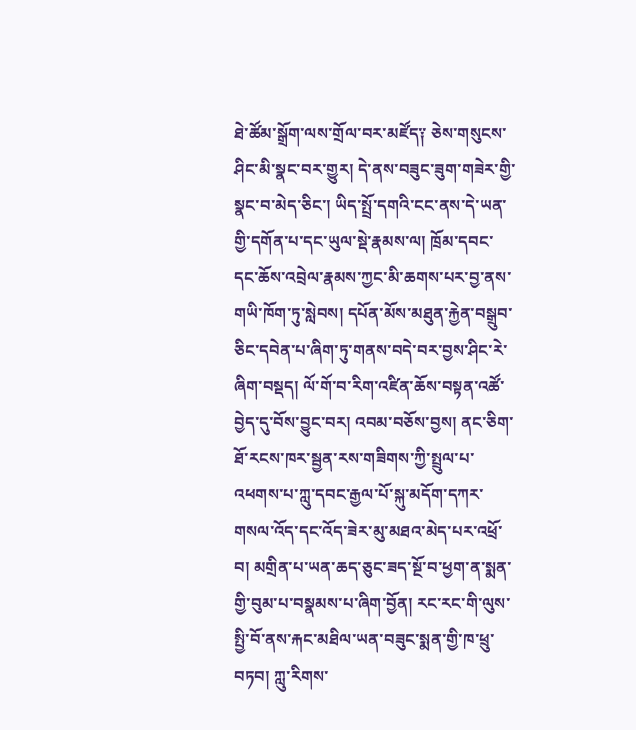ཐེ་ཚོམ་སྒྲོག་ལས་གྲོལ་བར་མཛོད༑ ཅེས་གསུངས་ཤིང་མི་སྣང་བར་གྱུར། དེ་ནས་བཟུང་ཟུག་གཟེར་གྱི་སྣང་བ་མེད་ཅིང་། ཡིད་སྤྲོ་དགའི་ངང་ནས་དེ་ཡན་གྱི་དགོན་པ་དང་ཡུལ་སྡེ་རྣམས་ལ། ཁྲོམ་དབང་དང་ཆོས་འབྲེལ་རྣམས་ཀྱང་མི་ཆགས་པར་བྱ་ནས་གཡི་ཁོག་ཏུ་སླེབས། དཔོན་མོས་མཐུན་རྐྱེན་བསྒྲུབ་ཅིང་དབེན་པ་ཞིག་ཏུ་གནས་བདེ་བར་བྱས་ཤིང་རེ་ཞིག་བསྡད། ལོ་གོ་བ་རིག་འཛིན་ཆོས་བསྟན་འཚོ་བྱེད་དུ་བོས་བྱུང་བར། འབམ་བཅོས་བྱས། ནང་ཅིག་ཐོ་རངས་ཁར་སྦྱན་རས་གཟིགས་ཀྱི་སྤྲུལ་པ་འཕགས་པ་ཀླུ་དབང་རྒྱལ་པོ་སྐུ་མདོག་དཀར་གསལ་འོད་དང་འོད་ཟེར་མུ་མཐའ་མེད་པར་འཕྲོ་བ། མགྲིན་པ་ཡན་ཆད་ཅུང་ཟད་སྔོ་བ་ཕྱག་ན་སྨན་གྱི་བུམ་པ་བསྣམས་པ་ཞིག་བྱོན། རང་རང་གི་ལུས་སྤྱི་བོ་ནས་རྐང་མཐིལ་ཡན་བཟུང་སྨན་གྱི་ཁ་ཕྲུ་བཏབ། ཀླུ་རིགས་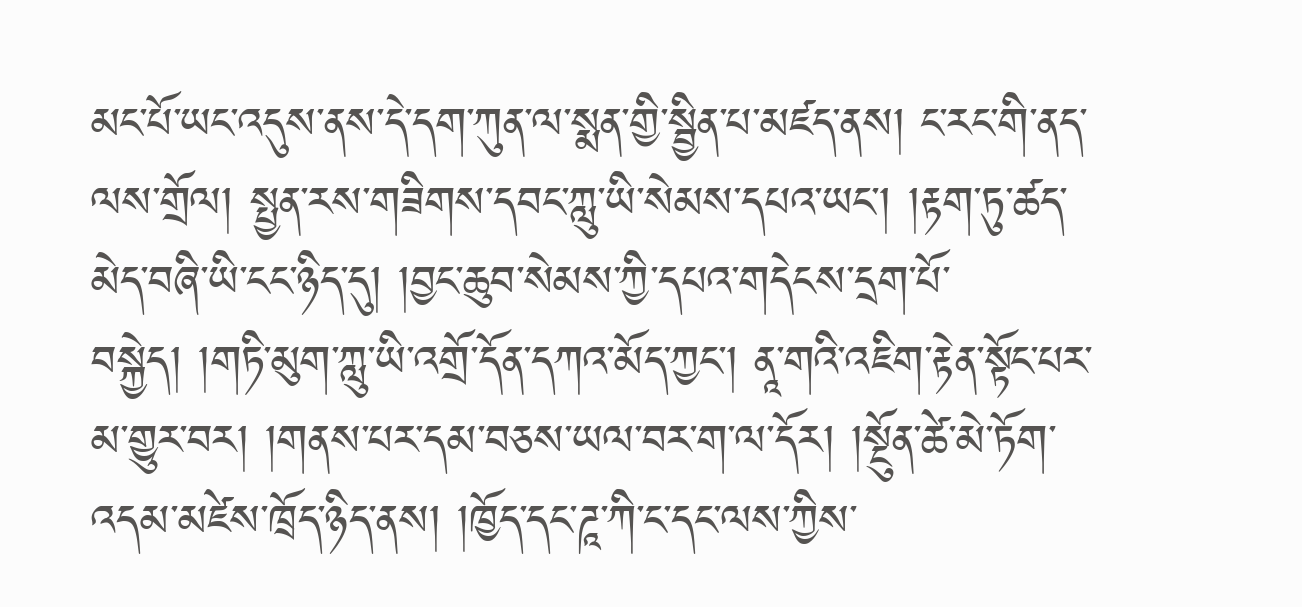མང་པོ་ཡང་འདུས་ནས་དེ་དག་ཀུན་ལ་སྨན་གྱི་སྦྱིན་པ་མཛད་ནས། ང་རང་གི་ནད་ལས་གྲོལ། སྤྱན་རས་གཟིགས་དབང་ཀླུ་ཡི་སེམས་དཔའ་ཡང་། །རྟག་ཏུ་ཚད་མེད་བཞི་ཡི་ངང་ཉིད་དུ། །བྱང་ཆུབ་སེམས་ཀྱི་དཔའ་གདེངས་དྲག་པོ་བསྐྱེད། །གཏི་མུག་ཀླུ་ཡི་འགྲོ་དོན་དཀའ་མོད་ཀྱང་། ནཱ་གའི་འཇིག་རྟེན་སྟོང་པར་མ་གྱུར་བར། །གནས་པར་དམ་བཅས་ཡལ་བར་ག་ལ་དོར། །སྔོུན་ཚེ་མེ་ཏོག་འདམ་མཛེས་ཁྲོད་ཉིད་ནས། །ཁྱོད་དང་ཌཱ་ཀི་ང་དང་ལས་ཀྱིས་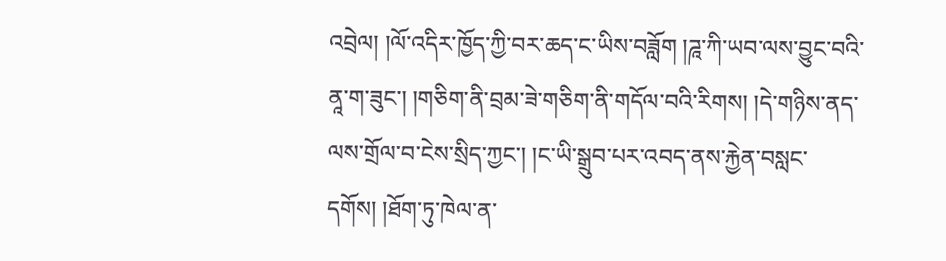འབྲེལ། །ལོ་འདིར་ཁྱོད་ཀྱི་བར་ཆད་ང་ཡིས་བཟློག །ཌཱ་ཀི་ཡབ་ལས་བྱུང་བའི་ནཱ་ག་ཟུང་། །གཅིག་ནི་བྲམ་ཟེ་གཅིག་ནི་གདོལ་བའི་རིགས། །དེ་གཉིས་ནད་ལས་གྲོལ་བ་ངེས་སྲིད་ཀྱང་། །ང་ཡི་སྒྲུབ་པར་འབད་ནས་རྐྱེན་བསླང་དགོས། །ཐོག་ཏུ་ཁེལ་ན་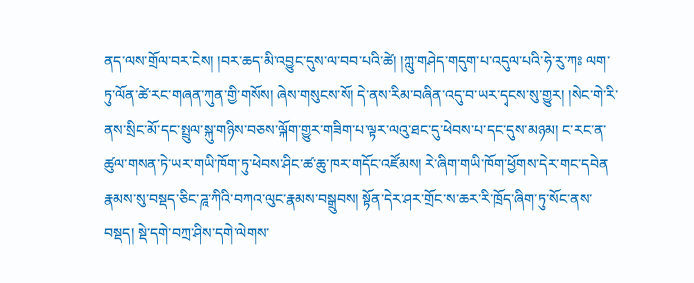ནད་ལས་གྲོལ་བར་ངེས། །བར་ཆད་མི་འབྱུང་དུས་ལ་བབ་པའི་ཚེ། །ཀླུ་གཤེད་གདུག་པ་འདུལ་པའི་ཧེ་རུ་ཀཿ ལག་ཏུ་ལོན་ཚེ་རང་གཞན་ཀུན་གྱི་གསོས། ཞེས་གསུངས་སོ། དེ་ནས་རིམ་བཞིན་འདུ་བ་ཡར་དྭངས་སུ་གྱུར། །སེང་གེ་རི་ནས་སྲིང་མོ་དང་སྤྲུལ་སྐུ་གཉིས་བཅས་ལྐོག་གྱུར་གཟིག་པ་ལྟར་ལའུ་ཐང་དུ་ཕེབས་པ་དང་དུས་མཉམ། ང་རང་ན་ཚུལ་གསན་ཏེ་ཡར་གཡི་ཁོག་ཏུ་ཕེབས་ཤིང་ཚ་ཆུ་ཁར་གདོང་འཛོམས། རེ་ཞིག་གཡི་ཁོག་ཕྱོགས་དེར་གང་དབེན རྣམས་སུ་བསྡད་ཅིང་ཌཱ་ཀིའི་བཀའ་ལུང་རྣམས་བསྒྲུབས། སྟོན་དེར་ཤར་གྲོང་ས་ཆར་རི་ཁྲོད་ཞིག་ཏུ་སོང་ནས་བསྡད། སྡེ་དགེ་བཀྲ་ཤིས་དགེ་ལེགས་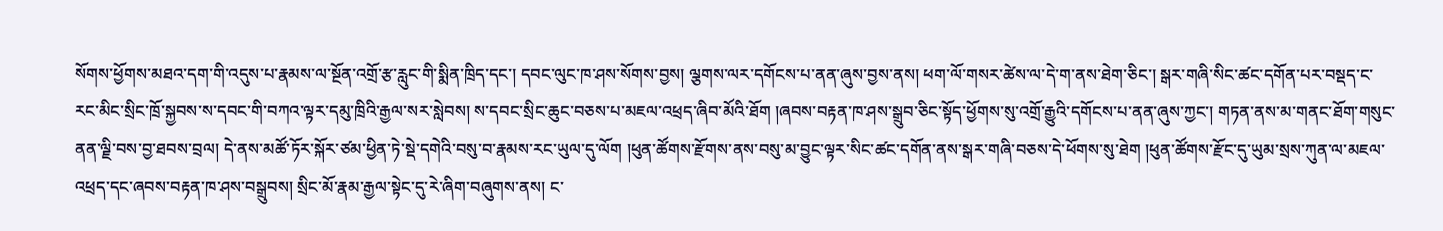སོགས་ཕྱོགས་མཐའ་དག་གི་འདུས་པ་རྣམས་ལ་སྔོན་འགྲོ་རྩ་རླུང་གི་སྨིན་ཁྲིད་དང་། དབང་ལུང་ཁ་ཤས་སོགས་བྱས། ལྕགས་ལར་དགོངས་པ་ནན་ཞུས་བྱས་ནས། ཕག་ལོ་གསར་ཚེས་ལ་དེ་ག་ནས་ཐེག་ཅིང་། སྒར་གཞི་སིང་ཚང་དགོན་པར་བསྡད་ང་རང་མིང་སྲིང་ཁྲོ་སྐྱབས་ས་དབང་གི་བཀའ་ལྟར་དམུ་ཁྲིའི་རྒྱལ་སར་སླེབས། ས་དབང་སྲིང་ཆུང་བཅས་པ་མཇལ་འཕྲད་ཞིབ་མོའི་ཐོག །ཞབས་བརྟན་ཁ་ཤས་སྒྲུབ་ཅིང་སྟོད་ཕྱོགས་སུ་འགྲོ་རྒྱུའི་དགོངས་པ་ནན་ཞུས་ཀྱང་། གཏན་ནས་མ་གནང་ཐོག་གསུང་ནན་ལྗི་བས་བྱ་ཐབས་བྲལ། དེ་ནས་མཚོ་ཏོར་སྐོར་ཙམ་ཕྱིན་ཏེ་སྡེ་དགེའི་བསུ་བ་རྣམས་རང་ཡུལ་དུ་ལོག །ཕུན་ཚོགས་རྫོགས་ནས་བསུ་མ་བྱུང་ལྟར་སིང་ཚང་དགོན་ནས་སྒར་གཞི་བཅས་དེ་ཕོགས་སུ་ཐེག །ཕུན་ཚོགས་རྫོང་དུ་ཡུམ་སྲས་ཀུན་ལ་མཇལ་འཕྲད་དང་ཞབས་བརྟན་ཁ་ཤས་བསྒྲུབས། སྲིང་མོ་རྣམ་རྒྱལ་སྟེང་དུ་རེ་ཞིག་བཞུགས་ནས། ང་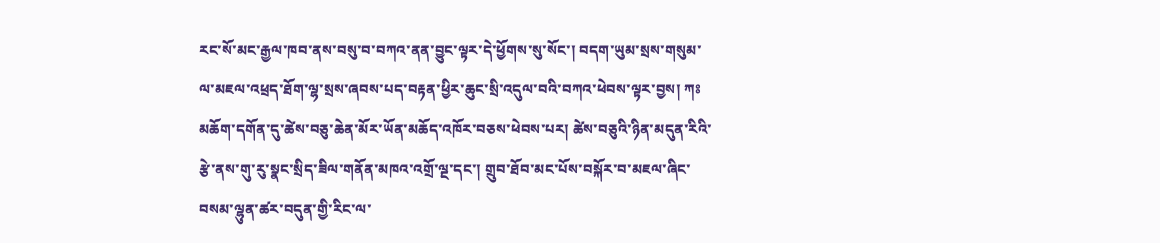རང་སོ་མང་རྒྱལ་ཁབ་ནས་བསུ་བ་བཀའ་ནན་བྱུང་ལྟར་དེ་ཕྱོགས་སུ་སོང་། བདག་ཡུམ་སྲས་གསུམ་ལ་མཇལ་འཕྲད་ཐོག་ལྷ་སྲས་ཞབས་པད་བརྟན་ཕྱིར་ཆུང་སྲི་འདུལ་བའི་བཀའ་ཕེབས་ལྟར་བྱས། ཀཿམཆོག་དགོན་དུ་ཚེས་བཅུ་ཆེན་མོར་ཡོན་མཆོད་འཁོར་བཅས་ཕེབས་པར། ཚེས་བཅུའི་ཉིན་མདུན་རིའི་རྩེ་ནས་གུ་རུ་སྣང་སྲིད་ཟིལ་གནོན་མཁའ་འགྲོ་ལྔ་དང་། གྲུབ་ཐོབ་མང་པོས་བསྐོར་བ་མཇལ་ཞིང་བསམ་ལྷུན་ཚར་བདུན་གྱི་རིང་ལ་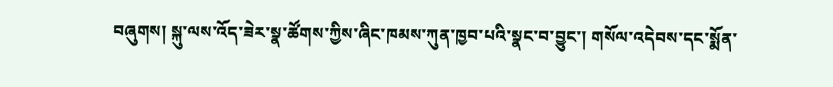བཞུགས། སྐུ་ལས་འོད་ཟེར་སྣ་ཚོགས་ཀྱིས་ཞིང་ཁམས་ཀུན་ཁྱབ་པའི་སྣང་བ་བྱུང་། གསོལ་འདེབས་དང་སྨོན་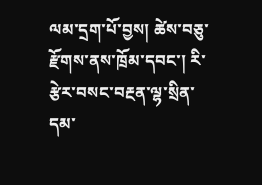ལམ་དྲག་པོ་བྱས། ཚེས་བཅུ་རྫོགས་ནས་ཁྲོམ་དབང་། རི་རྩེར་བསང་བརྔན་ལྷ་སྲིན་དམ་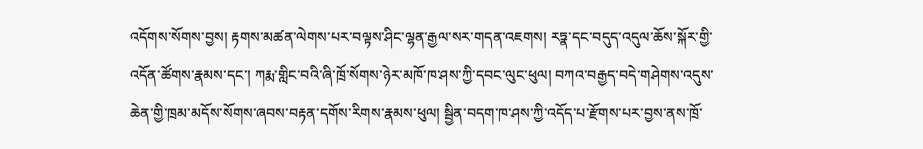འདོགས་སོགས་བྱས། རྟགས་མཚན་ལེགས་པར་བལྟས་ཤིང་ལྷན་རྒྱལ་སར་གདན་འཇགས། རཏྣ་དང་བདུད་འདུལ་ཆོས་སྐོར་གྱི་འདོན་ཚོགས་རྣམས་དང་། ཀརྨ་གླིང་བའི་ཞི་ཁྲོ་སོགས་ཉེར་མཁོ་ཁ་ཤས་ཀྱི་དབང་ལུང་ཕུལ། བཀའ་བརྒྱད་བདེ་གཤེགས་འདུས་ཆེན་གྱི་ཁྲམ་མདོས་སོགས་ཞབས་བརྟན་དགོས་རིགས་རྣམས་ཕུལ། སྦྱིན་བདག་ཁ་ཤས་ཀྱི་འདོད་པ་རྫོགས་པར་བྱས་ནས་ཁྲོ་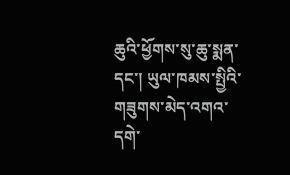ཆུའི་ཕྱོགས་སུ་ཆུ་སྨན་དང་། ཡུལ་ཁམས་སྤྱིའི་གཟུགས་མེད་འགའ་དགེ་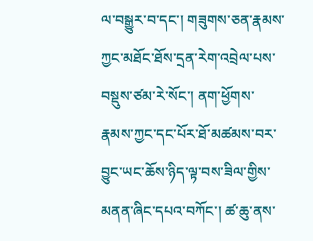ལ་བསྒྱུར་བ་དང་། གཟུགས་ཅན་རྣམས་ཀྱང་མཐོང་ཐོས་དྲན་རེག་འབྲེལ་པས་བསྡུས་ཙམ་རེ་སོང་། ནག་ཕྱོགས་རྣམས་ཀྱང་དང་པོར་ཐོ་མཚམས་བར་བྱུང་ཡང་ཆོས་ཉིད་ལྟ་བས་ཟིལ་གྱིས་མནན་ཞིང་དཔའ་བཀོང་། ཚ་ཆུ་ནས་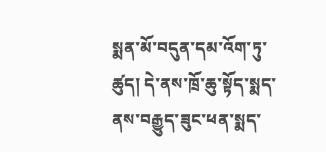སྨན་མོ་བདུན་དམ་འོག་ཏུ་ཚུད། དེ་ནས་ཁྲོ་ཆུ་སྟོད་སྨད་ནས་བརྒྱུད་ཟུང་ཕན་སྨད་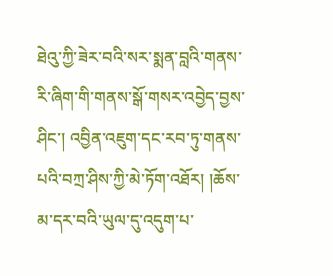ཐེའུ་ཀྱི་ཟེར་བའི་སར་སྨན་བླའི་གནས་རི་ཞིག་གི་གནས་སྒོ་གསར་འབྱེད་བྱས་ཤིང་། འབྱིན་འཇུག་དང་རབ་ཏུ་གནས་པའི་བཀྲ་ཤིས་ཀྱི་མེ་ཏོག་འཐོར། །ཆོས་མ་དར་བའི་ཡུལ་དུ་འདུག་པ་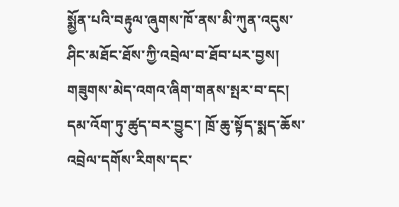སྨྱོན་པའི་བརྟུལ་ཞུགས་ཁོ་ནས་མི་ཀུན་འདུས་ཤིང་མཐོང་ཐོས་ཀྱི་འབྲེལ་བ་ཐོབ་པར་བྱས། གཟུགས་མེད་འགའ་ཞིག་གནས་སྤར་བ་དང། དམ་འོག་ཏུ་ཚུད་བར་བྱུང་། ཁྲོ་ཆུ་སྟོད་སྨད་ཆོས་འབྲེལ་དགོས་རིགས་དང་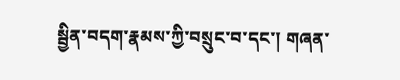སྦྱིན་བདག་རྣམས་ཀྱི་བསྲུང་བ་དང་། གཞན་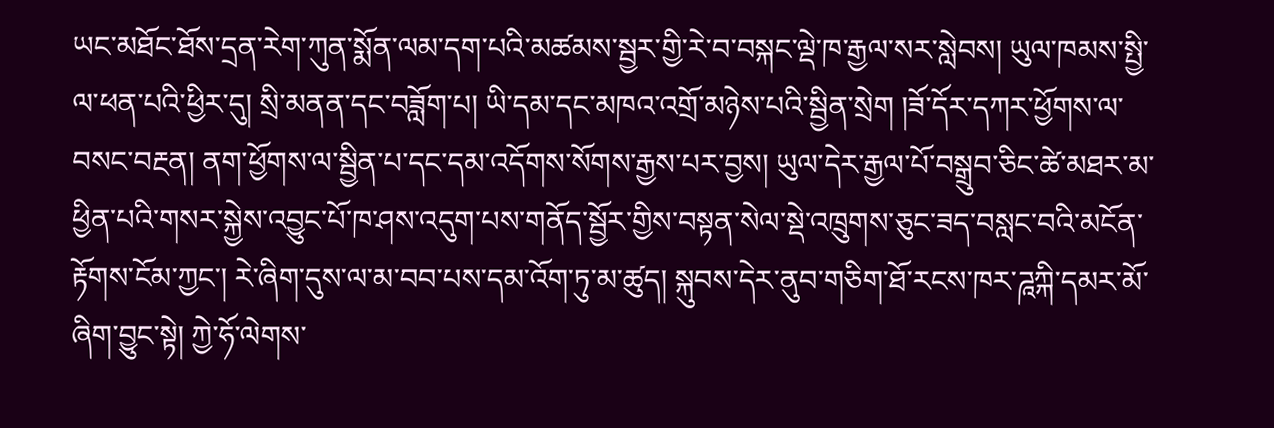ཡང་མཐོང་ཐོས་དྲན་རེག་ཀུན་སྨོན་ལམ་དག་པའི་མཚམས་སྦྱར་གྱི་རེ་བ་བསྐང་ལྡེ་ཁ་རྒྱལ་སར་སླེབས། ཡུལ་ཁམས་སྤྱི་ལ་ཕན་པའི་ཕྱིར་དུ། སྲི་མནན་དང་བཟློག་པ། ཡི་དམ་དང་མཁའ་འགྲོ་མཉེས་པའི་སྦྱིན་སྲེག །ཟོ་དོར་དཀར་ཕྱོགས་ལ་བསང་བརྔན། ནག་ཕྱོགས་ལ་སྦྱིན་པ་དང་དམ་འདོགས་སོགས་རྒྱས་པར་བྱས། ཡུལ་དེར་རྒྱལ་པོ་བསྒྲུབ་ཅིང་ཚེ་མཐར་མ་ཕྱིན་པའི་གསར་སྐྱེས་འབྱུང་པོ་ཁ་ཤས་འདུག་པས་གནོད་སྦྱོར་གྱིས་བསྟན་སེལ་སྡེ་འཁྲུགས་ཅུང་ཟད་བསླང་བའི་མངོན་རྟོགས་ངོམ་ཀྱང་། རེ་ཞིག་དུས་ལ་མ་བབ་པས་དམ་འོག་ཏུ་མ་ཚུད། སྐུབས་དེར་ནུབ་གཅིག་ཐོ་རངས་ཁར་ཌཱཀྐི་དམར་མོ་ཞིག་བྱུང་སྟེ། ཀྱེ་ཧོ་ལེགས་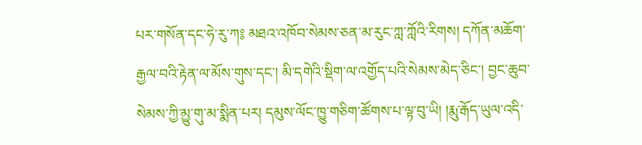པར་གསོན་དང་ཧེ་རུ་ཀ༔ མཐའ་འཁོབ་སེམས་ཅན་མ་རུང་ཀླ་ཀློའི་རིགས། དཀོན་མཆོག་རྒྱལ་བའི་རྟེན་ལ་མོས་གུས་དང་། མི་དགེའི་སྡིག་ལ་འགྱོད་པའི་སེམས་མེད་ཅིང་། བྱང་ཆུབ་སེམས་ཀྱི་མྱུ་གུ་མ་སྨིན་པར། དམུས་ལོང་ཁྱུ་གཅིག་ཚོགས་པ་ལྟ་བུ་ཡི། །རྨུ་རྒོད་ཡུལ་འདི་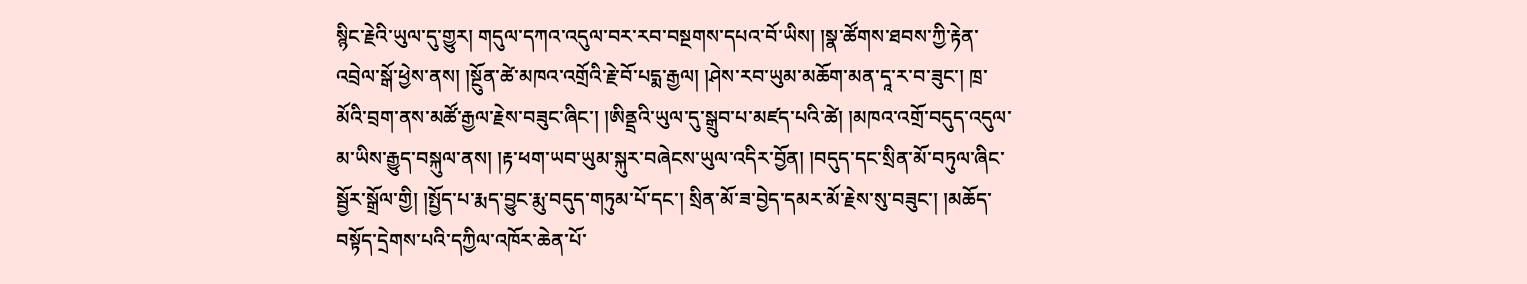སྙིང་རྗེའི་ཡུལ་དུ་གྱུར། གདུལ་དཀའ་འདུལ་བར་རབ་བསྔགས་དཔའ་བོ་ཡིས། །སྣ་ཚོགས་ཐབས་ཀྱི་རྟེན་འབྲེལ་སྒོ་ཕྱེས་ནས། །སྔོུན་ཚེ་མཁའ་འགྲོའི་རྗེ་བོ་པདྨ་རྒྱལ། །ཤེས་རབ་ཡུམ་མཆོག་མན་དཱ་ར་བ་ཟུང་། ཁྲ་མོའི་བྲག་ནས་མཚོ་རྒྱལ་རྗེས་བཟུང་ཞིང་། །ཨིནྡྲའི་ཡུལ་དུ་སྒྲུབ་པ་མཛད་པའི་ཚེ། །མཁའ་འགྲོ་བདུད་འདུལ་མ་ཡིས་རྒྱུད་བསྐུལ་ནས། །རྟ་ཕག་ཡབ་ཡུམ་སྐུར་བཞེངས་ཡུལ་འདིར་བྱོན། །བདུད་དང་སྲིན་མོ་བཏུལ་ཞིང་སྦྱོར་སྒྲོལ་གྱི། །སྤྱོད་པ་རྨད་བྱུང་རྨུ་བདུད་གཏུམ་པོ་དང་། སྲིན་མོ་ཟ་བྱེད་དམར་མོ་རྗེས་སུ་བཟུང་། །མཆོད་བསྟོད་དྲེགས་པའི་དཀྱིལ་འཁོར་ཆེན་པོ་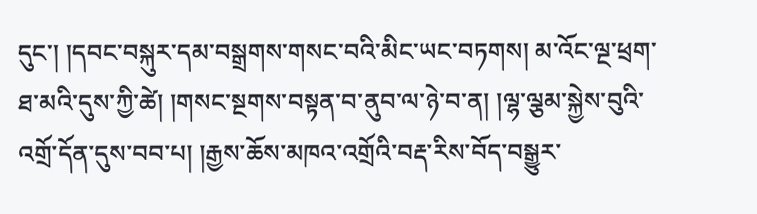དུང་། །དབང་བསྐུར་དམ་བསྒྲགས་གསང་བའི་མིང་ཡང་བཏགས། མ་འོང་ལྔ་ཕྲག་ཐ་མའི་དུས་ཀྱི་ཚེ། །གསང་སྔགས་བསྟན་བ་ནུབ་ལ་ཉེ་བ་ན། །ལྷ་ལྕམ་སྐྱེས་བུའི་འགྲོ་དོན་དུས་བབ་པ། །རྒྱས་ཆོས་མཁའ་འགྲོའི་བརྡ་རིས་བོད་བསྒྱུར་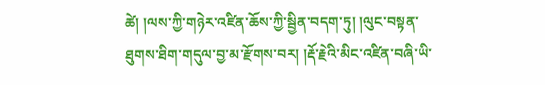ཚེ། །ལས་ཀྱི་གཉེར་འཛིན་ཆོས་ཀྱི་སྦྱིན་བདག་ཏུ། །ལུང་བསྟན་ཐུགས་ཐིག་གདུལ་བྱ་མ་རྫོགས་བར། །རྡོ་རྗེའི་མིང་འཛིན་བཞི་ཡི་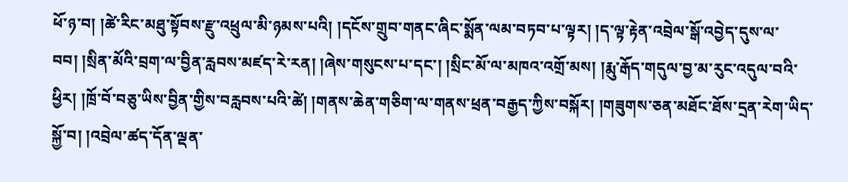ཕོ་ཉ་བ། །ཚེ་རིང་མཐུ་སྟོབས་རྫུ་འཕྲུལ་མི་ཉམས་པའི། །དངོས་གྲུབ་གནང་ཞིང་སྨོན་ལམ་བཏབ་པ་ལྟར། །ད་ལྟ་རྟེན་འབྲེལ་སྒོ་འབྱེད་དུས་ལ་བབ། །སྲིན་མོའི་བྲག་ལ་བྱིན་རླབས་མཛད་རེ་རན། །ཞེས་གསུངས་པ་དང་། །སྲིང་མོ་ལ་མཁའ་འགྲོ་མས། །རྨུ་རྒོད་གདུལ་བྱ་མ་རུང་འདུལ་བའི་ཕྱིར། །ཁྲོ་བོ་བཅུ་ཡིས་བྱིན་གྱིས་བརླབས་པའི་ཚེ། །གནས་ཆེན་གཅིག་ལ་གནས་ཕྲན་བརྒྱད་ཀྱིས་བསྐོར། །གཟུགས་ཅན་མཐོང་ཐོས་དྲན་རེག་ཡིད་སྐྱོ་བ། །འབྲེལ་ཚད་དོན་ལྡན་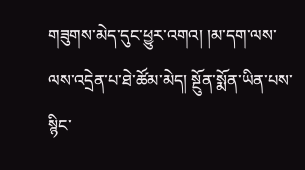གཟུགས་མེད་དུང་ཕྱུར་འགའ། །མ་དག་ལས་ལས་འདྲེན་པ་ཐེ་ཚོམ་མེད། སྔོུན་སྨོན་ཡིན་པས་སྙིང་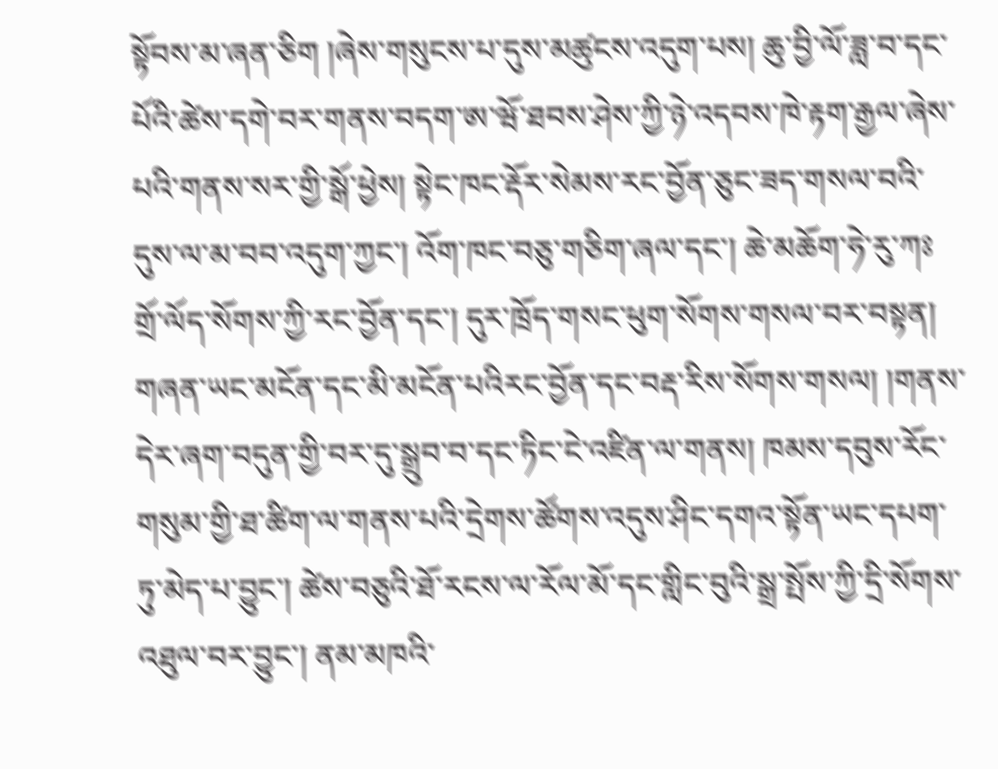སྟོབས་མ་ཞན་ཅིག །ཞེས་གསུངས་པ་དུས་མཚུངས་འདུག་པས། ཆུ་བྱི་ལོ་ཟླ་བ་དང་པོའི་ཚེས་དགེ་བར་གནས་བདག་ཨ་ཝོ་ཐབས་ཤེས་ཀྱི་ཉེ་འདབས་ཁེ་རྟག་རྒྱལ་ཞེས་པའི་གནས་སར་གྱི་སྒོ་ཕྱེས། སྟེང་ཁང་རྡོར་སེམས་རང་བྱོན་ཅུང་ཟད་གསལ་བའི་དུས་ལ་མ་བབ་འདུག་ཀྱང་། འོག་ཁང་བཅུ་གཅིག་ཞལ་དང་། ཆེ་མཆོག་ཧེ་རུ་ཀཿ གྲོ་ལོད་སོགས་ཀྱི་རང་བྱོན་དང་། དུར་ཁྲོད་གསང་ཕུག་སོགས་གསལ་བར་བསྟན། གཞན་ཡང་མངོན་དང་མི་མངོན་པའིརང་བྱོན་དང་བརྡ་རིས་སོགས་གསལ། །གནས་དེར་ཞག་བདུན་གྱི་བར་དུ་སྒྲུབ་བ་དང་ཏིང་ངེ་འཛིན་ལ་གནས། ཁམས་དབུས་རོང་གསུམ་གྱི་ཐ་ཚིག་ལ་གནས་པའི་དྲེགས་ཚོགས་འདུས་ཤིང་དགའ་སྟོན་ཡང་དཔག་ཏུ་མེད་པ་བྱུང་། ཚེས་བཅུའི་ཐོ་རངས་ལ་རོལ་མོ་དང་གླིང་བུའི་སྒྲ་སྤོས་ཀྱི་དྲི་སོགས་འཐུལ་བར་བྱུང་། ནམ་མཁའི་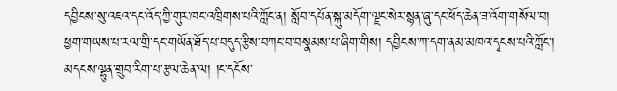དབྱིངས་སུ་འཇའ་དང་འོད་ཀྱི་གུར་ཁང་འཁྲིགས་པའི་ཀློང་ན། སློབ་དཔོན་སྐུ་མདོག་ལྗང་སེར་སྙན་ཞུ་དང་ཕོད་ཆེན་ཟ་འོག་གསོལ་བ། ཕྱག་གཡས་པ་རལ་གྲི་དང་གཡོན་ཐོད་པ་བདུད་རྩིས་བཀང་བ་བསྣམས་པ་ཞིག་གིས། དབྱིངས་ཀ་དག་ནམ་མཁའ་དྭངས་པའི་ཀློང་། མདངས་ལྷུན་གྲུབ་རིག་པ་རྩལ་ཆེན་ལ། །ང་དངོས་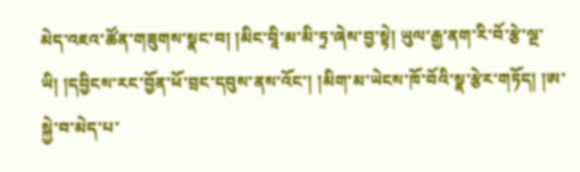མེད་འཇའ་ཚོན་གཟུགས་སྣང་བ། །མིང་བཱི་མ་མི་ཏྲ་ཞེས་བྱ་སྟེ། ཡུལ་རྒྱ་ནག་རི་བོ་རྩེ་ལྔ་ཡི། །དབྱིངས་རང་བྱོན་ཕོ་བྲང་དབུས་ནས་འོང་། །མིག་མ་ཡེངས་ཁོ་བོའི་སྣ་རྩེར་གཏོད། །ཨ་སྐྱེ་བ་མེད་པ་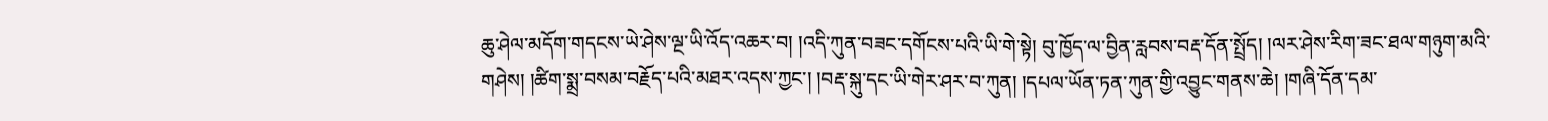ཆུ་ཤེལ་མདོག་གདངས་ཡེ་ཤེས་ལྔ་ཡི་འོད་འཆར་བ། །འདི་ཀུན་བཟང་དགོངས་པའི་ཡི་གེ་སྟེ། བུ་ཁྱོད་ལ་བྱིན་རླབས་བརྡ་དོན་སྤྲོད། །ལར་ཤེས་རིག་ཟང་ཐལ་གཉུག་མའི་གཤེས། །ཚིག་སྨྲ་བསམ་བརྗོད་པའི་མཐར་འདས་ཀྱང་། །བརྡ་སྐུ་དང་ཡི་གེར་ཤར་བ་ཀུན། །དཔལ་ཡོན་ཏན་ཀུན་གྱི་འབྱུང་གནས་ཆེ། །གཞི་དོན་དམ་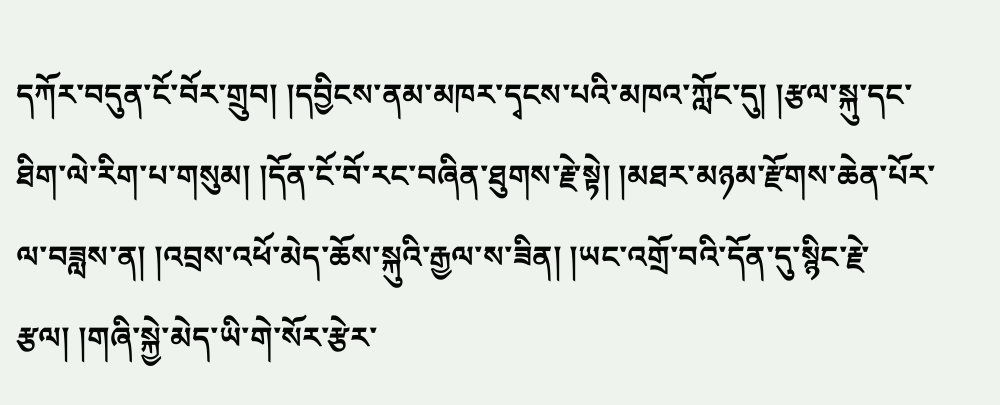དཀོར་བདུན་ངོ་བོར་གྲུབ། །དབྱིངས་ནམ་མཁར་དྭངས་པའི་མཁའ་ཀློང་དུ། །རྩལ་སྐུ་དང་ཐིག་ལེ་རིག་པ་གསུམ། །དོན་ངོ་བོ་རང་བཞིན་ཐུགས་རྗེ་སྟེ། །མཐར་མཉམ་རྫོགས་ཆེན་པོར་ལ་བཟླས་ན། །འབྲས་འཕོ་མེད་ཆོས་སྐུའི་རྒྱལ་ས་ཟིན། །ཡང་འགྲོ་བའི་དོན་དུ་སྙིང་རྗེ་རྩལ། །གཞི་སྐྱེ་མེད་ཡི་གེ་སོར་རྩེར་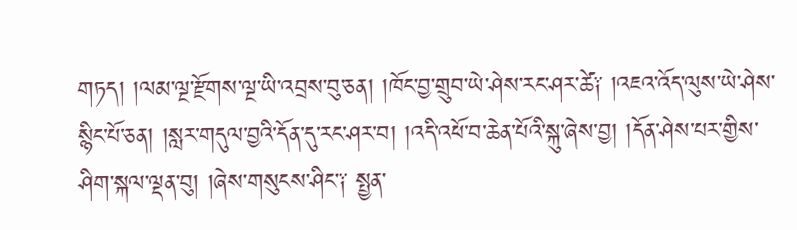གཏད། །ལམ་ལྔ་རྫོགས་ལྔ་ཡི་འབྲས་བུ་ཅན། །ཁོང་བྱ་གྲུབ་ཡེ་ཤེས་རང་ཤར་ཚེ༑ །འཇའ་འོད་ལུས་ཡེ་ཤེས་སྙིང་པོ་ཅན། །སླར་གདུལ་བྱའི་དོན་དུ་རང་ཤར་བ། །འདི་འཕོ་བ་ཆེན་པོའི་སྐུ་ཞེས་བྱ། །དོན་ཤེས་པར་གྱིས་ཤིག་སྐལ་ལྡན་བུ། །ཞེས་གསུངས་ཤིང་༑ སྤྱན་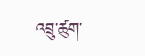འབྲུ་ཚུག་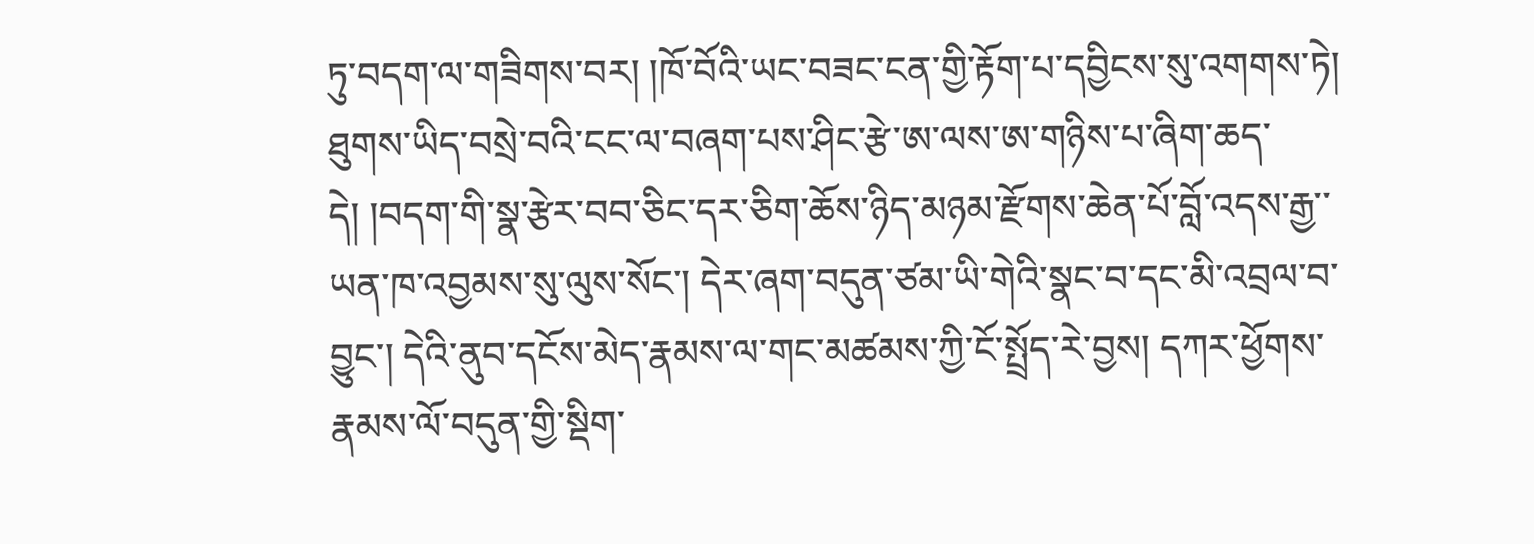ཏུ་བདག་ལ་གཟིགས་བར། །ཁོ་བོའི་ཡང་བཟང་ངན་གྱི་རྟོག་པ་དབྱིངས་སུ་འགགས་ཏེ། ཐུགས་ཡིད་བསྲེ་བའི་ངང་ལ་བཞག་པས་ཤིང་རྩེ་ཨ་ལས་ཨ་གཉིས་པ་ཞིག་ཆད་དེ། །བདག་གི་སྣ་རྩེར་བབ་ཅིང་དར་ཅིག་ཆོས་ཉིད་མཉམ་རྫོགས་ཆེན་པོ་བློ་འདས་རྒྱ་་ཡན་ཁ་འབྱམས་སུ་ལུས་སོང་། དེར་ཞག་བདུན་ཙམ་ཡི་གེའི་སྣང་བ་དང་མི་འབྲལ་བ་བྱུང་། དེའི་ནུབ་དངོས་མེད་རྣམས་ལ་གང་མཚམས་ཀྱི་ངོ་སྤྲོད་རེ་བྱས། དཀར་ཕྱོགས་རྣམས་ལོ་བདུན་གྱི་སྡིག་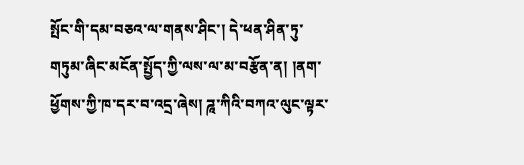སྤོང་གི་དམ་བཅའ་ལ་གནས་ཤིང་། དེ་ཕན་ཤིན་ཏུ་གཏུམ་ཞིང་མངོན་སྤྱོད་ཀྱི་ལས་ལ་མ་བརྩོན་ན། །ནག་ཕྱོགས་ཀྱི་ཁ་དར་བ་འདྲ་ཞེས། ཌཱ་ཀིའི་བཀའ་ལུང་ལྟར་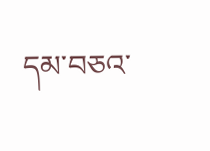དམ་བཅའ་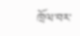ཁྲོལ་བར་